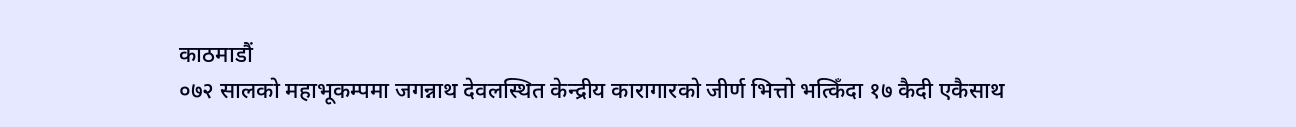काठमाडौं
०७२ सालको महाभूकम्पमा जगन्नाथ देवलस्थित केन्द्रीय कारागारको जीर्ण भित्तो भत्किँदा १७ कैदी एकैसाथ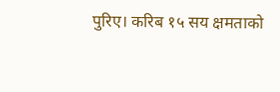पुरिए। करिब १५ सय क्षमताको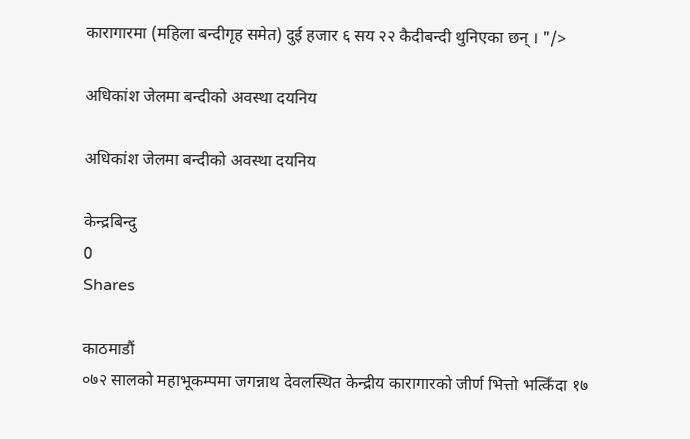कारागारमा (महिला बन्दीगृह समेत) दुई हजार ६ सय २२ कैदीबन्दी थुनिएका छन् । "/>

अधिकांश जेलमा बन्दीको अवस्था दयनिय

अधिकांश जेलमा बन्दीको अवस्था दयनिय

केन्द्रबिन्दु
0
Shares

काठमाडौं
०७२ सालको महाभूकम्पमा जगन्नाथ देवलस्थित केन्द्रीय कारागारको जीर्ण भित्तो भत्किँदा १७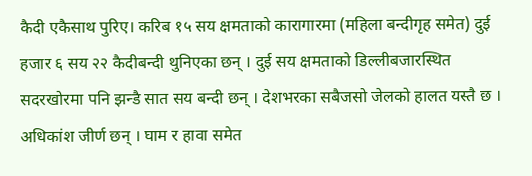कैदी एकैसाथ पुरिए। करिब १५ सय क्षमताको कारागारमा (महिला बन्दीगृह समेत) दुई हजार ६ सय २२ कैदीबन्दी थुनिएका छन् । दुई सय क्षमताको डिल्लीबजारस्थित सदरखोरमा पनि झन्डै सात सय बन्दी छन् । देशभरका सबैजसो जेलको हालत यस्तै छ । अधिकांश जीर्ण छन् । घाम र हावा समेत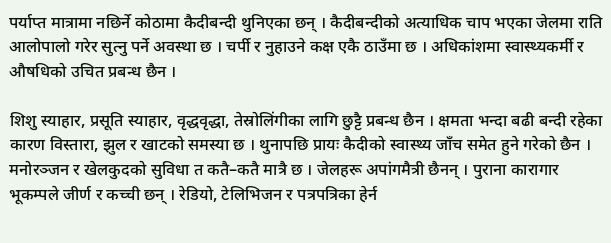पर्याप्त मात्रामा नछिर्ने कोठामा कैदीबन्दी थुनिएका छन् । कैदीबन्दीको अत्याधिक चाप भएका जेलमा राति आलोपालो गरेर सुत्नु पर्ने अवस्था छ । चर्पी र नुहाउने कक्ष एकै ठाउँमा छ । अधिकांशमा स्वास्थ्यकर्मी र औषधिको उचित प्रबन्ध छैन ।

शिशु स्याहार, प्रसूति स्याहार, वृद्धवृद्धा, तेस्रोलिंगीका लागि छुट्टै प्रबन्ध छैन । क्षमता भन्दा बढी बन्दी रहेका कारण विस्तारा, झुल र खाटको समस्या छ । थुनापछि प्रायः कैदीको स्वास्थ्य जाँच समेत हुने गरेको छैन । मनोरञ्जन र खेलकुदको सुविधा त कतै–कतै मात्रै छ । जेलहरू अपांगमैत्री छैनन् । पुराना कारागार भूकम्पले जीर्ण र कच्ची छन् । रेडियो, टेलिभिजन र पत्रपत्रिका हेर्न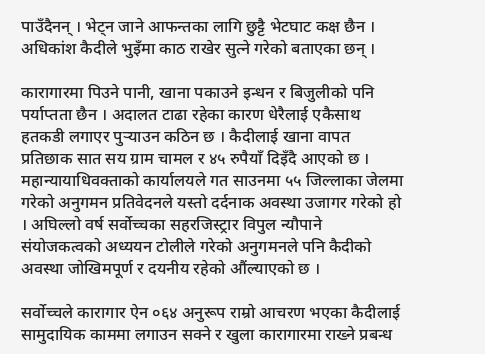पाउँदैनन् । भेट्न जाने आफन्तका लागि छुट्टै भेटघाट कक्ष छैन । अधिकांश कैदीले भुइँमा काठ राखेर सुत्ने गरेको बताएका छन् ।

कारागारमा पिउने पानी, खाना पकाउने इन्धन र बिजुलीको पनि पर्याप्तता छैन । अदालत टाढा रहेका कारण धेरैलाई एकैसाथ हतकडी लगाएर पुर्‍याउन कठिन छ । कैदीलाई खाना वापत प्रतिछाक सात सय ग्राम चामल र ४५ रुपैयाँ दिइँदै आएको छ । महान्यायाधिवक्ताको कार्यालयले गत साउनमा ५५ जिल्लाका जेलमा गरेको अनुगमन प्रतिवेदनले यस्तो दर्दनाक अवस्था उजागर गरेको हो । अघिल्लो वर्ष सर्वोच्चका सहरजिस्ट्रार विपुल न्यौपाने संयोजकत्वको अध्ययन टोलीले गरेको अनुगमनले पनि कैदीको अवस्था जोखिमपूर्ण र दयनीय रहेको औंल्याएको छ ।

सर्वोच्चले कारागार ऐन ०६४ अनुरूप राम्रो आचरण भएका कैदीलाई सामुदायिक काममा लगाउन सक्ने र खुला कारागारमा राख्ने प्रबन्ध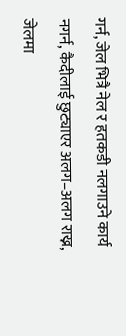गर्न, जेल भित्रै नेल र हतकडी नलगाउने कार्य नगर्न, कैदीलाई छुट्याएर अलग–अलग राख्न, जेलमा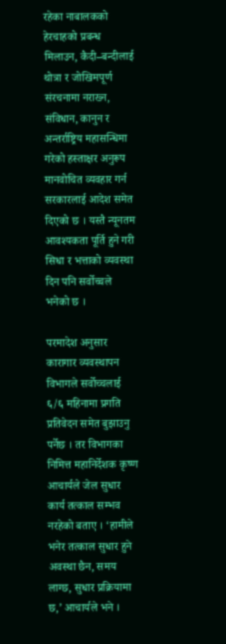रहेका नाबालकको हेरचाहको प्रबन्ध मिलाउन, कैदी–बन्दीलाई थोत्रा र जोखिमपूर्ण संरचनामा नराख्न, संविधान, कानुन र अन्तर्राष्ट्रिय महासन्धिमा गरेको हस्ताक्षर अनुरूप मानवोचित व्यवहार गर्न सरकारलाई आदेश समेत दिएको छ । यस्तै न्यूनतम आवश्यकता पूर्ति हुने गरी सिधा र भत्ताको व्यवस्था दिन पनि सर्वोच्चले भनेको छ ।

परमादेश अनुसार कारागार व्यवस्थापन विभागले सर्वोच्चलाई ६/६ महिनामा प्रगति प्रतिवेदन समेत बुझाउनु पर्नेछ । तर विभागका निमित्त महानिर्देशक कृष्ण आचार्यले जेल सुधार कार्य तत्काल सम्भव नरहेको बताए । ‘हामीले भनेर तत्काल सुधार हुने अवस्था छैन, समय लाग्छ, सुधार प्रक्रियामा छ,’ आचार्यले भने ।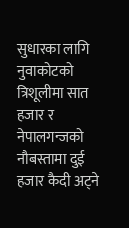सुधारका लागि नुवाकोटको त्रिशूलीमा सात हजार र नेपालगन्जको नौबस्तामा दुई हजार कैदी अट्ने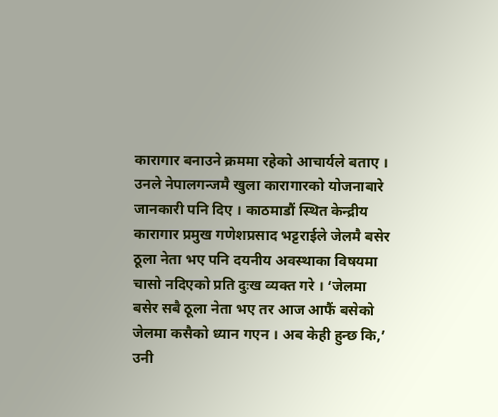कारागार बनाउने क्रममा रहेको आचार्यले बताए । उनले नेपालगन्जमै खुला कारागारको योजनाबारे जानकारी पनि दिए । काठमाडौं स्थित केन्द्रीय कारागार प्रमुख गणेशप्रसाद भट्टराईले जेलमै बसेर ठूला नेता भए पनि दयनीय अवस्थाका विषयमा चासो नदिएको प्रति दुःख व्यक्त गरे । ‘जेलमा बसेर सबै ठूला नेता भए तर आज आफैं बसेको जेलमा कसैको ध्यान गएन । अब केही हुन्छ कि,’ उनी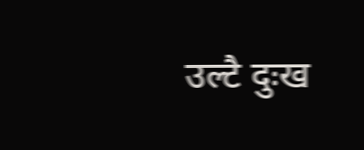उल्टै दुःख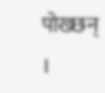पोख्छन् ।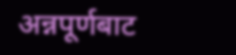अन्नपूर्णबाट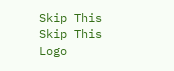Skip This
Skip This
Logo